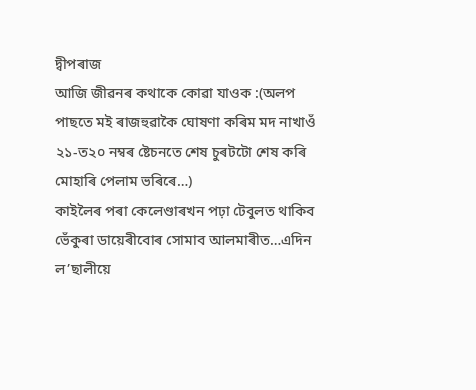দ্বীপৰাজ
আজি জীৱনৰ কথাকে কোৱা যাওক :(অলপ পাছতে মই ৰাজহুৱাকৈ ঘোষণা কৰিম মদ নাখাওঁ ২১-ত২০ নম্বৰ ষ্টেচনতে শেষ চুৰটটো শেষ কৰি মোহাৰি পেলাম ভৰিৰে…)
কাইলৈৰ পৰা কেলেণ্ডাৰখন পঢ়া টেবুলত থাকিব ভেঁকুৰা ডায়েৰীবোৰ সোমাব আলমাৰীত…এদিন ল’ছালীয়ে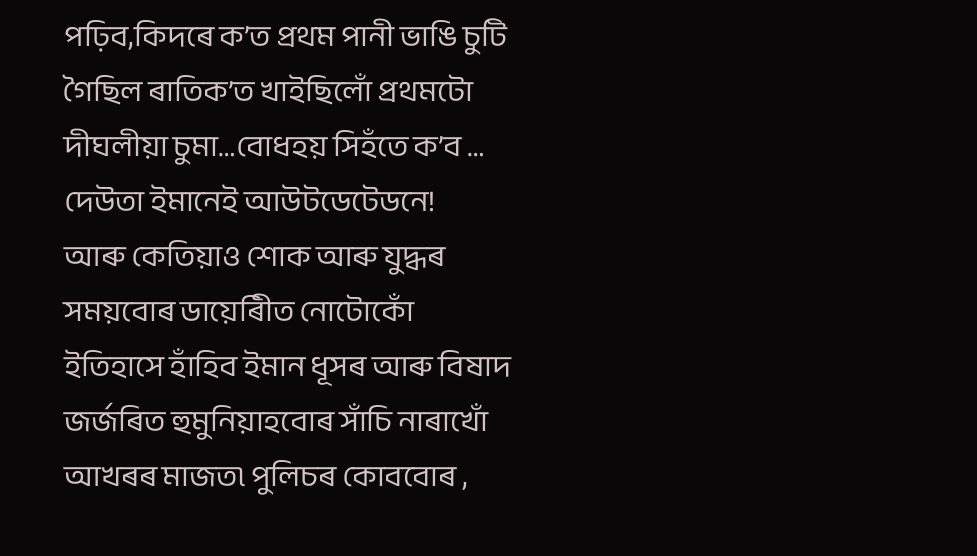পঢ়িব,কিদৰে ক’ত প্ৰথম পানী ভাঙি চুটি গৈছিল ৰাতিক’ত খাইছিলোঁ প্ৰথমটো দীঘলীয়া চুমা…বোধহয় সিহঁতে ক’ব … দেউতা ইমানেই আউটডেটেডনে!
আৰু কেতিয়াও শোক আৰু যুদ্ধৰ সময়বোৰ ডায়েৰিীত নোটোকোঁ ইতিহাসে হাঁহিব ইমান ধূসৰ আৰু বিষাদ জৰ্জৰিত হুমুনিয়াহবোৰ সাঁচি নাৰাখোঁ আখৰৰ মাজত৷ পুলিচৰ কোববোৰ ,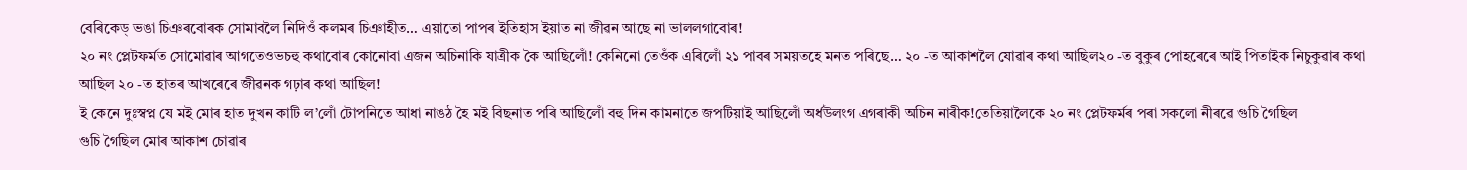বেৰিকেড্ ভঙা চিঞৰবোৰক সোমাবলৈ নিদিওঁ কলমৰ চিঞাহীত… এয়াতো পাপৰ ইতিহাস ইয়াত না জীৱন আছে না ভাললগাবোৰ!
২০ নং প্লেটফৰ্মত সোমোৱাৰ আগতেওভচহু কথাবোৰ কোনোবা এজন অচিনাকি যাত্ৰীক কৈ আছিলোঁ! কেনিনো তেওঁক এৰিলোঁ ২১ পাবৰ সময়তহে মনত পৰিছে… ২০ -ত আকাশলৈ যোৱাৰ কথা আছিল২০ -ত বুকুৰ পোহৰেৰে আই পিতাইক নিচুকুৱাৰ কথা আছিল ২০ -ত হাতৰ আখৰেৰে জীৱনক গঢ়াৰ কথা আছিল!
ই কেনে দুঃস্বপ্ন যে মই মোৰ হাত দুখন কাটি ল’লোঁ টোপনিতে আধা নাঙঠ হৈ মই বিছনাত পৰি আছিলোঁ বহু দিন কামনাতে জপটিয়াই আছিলোঁ অৰ্ধউলংগ এগৰাকী অচিন নাৰীক!তেতিয়ালৈকে ২০ নং প্লেটফৰ্মৰ পৰা সকলো নীৰৱে গুচি গৈছিল
গুচি গৈছিল মোৰ আকাশ চোৱাৰ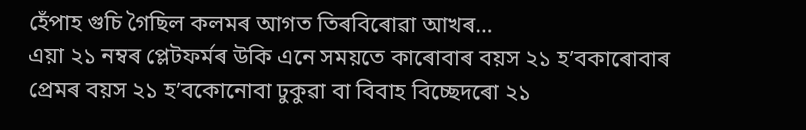হেঁপাহ গুচি গৈছিল কলমৰ আগত তিৰবিৰোৱা আখৰ…
এয়া ২১ নম্বৰ প্লেটফৰ্মৰ উকি এনে সময়তে কাৰোবাৰ বয়স ২১ হ’বকাৰোবাৰ প্ৰেমৰ বয়স ২১ হ’বকোনোবা ঢুকুৱা বা বিবাহ বিচ্ছেদৰো ২১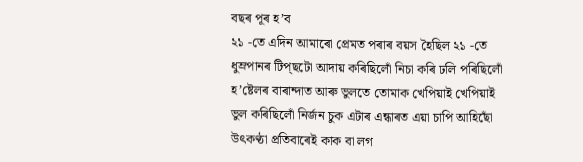বছৰ পূৰ হ’ব
২১ -তে এদিন আমাৰো প্ৰেমত পৰাৰ বয়স হৈছিল ২১ -তে ধুম্ৰপানৰ টিপ্ছটো আদায় কৰিছিলোঁ নিচা কৰি ঢলি পৰিছিলোঁ হ’ষ্টেলৰ বাৰান্দাত আৰু ভুলতে তোমাক খেপিয়াই খেপিয়াই ভুল কৰিছিলোঁ নিৰ্জন চুক এটাৰ এন্ধাৰত এয়া চাপি আহিছোঁ উৎকণ্ঠা প্ৰতিবাৰেই কাক বা লগ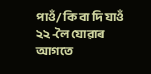পাওঁ/ কি বা দি যাওঁ ২২ -লৈ যোৱাৰ আগতে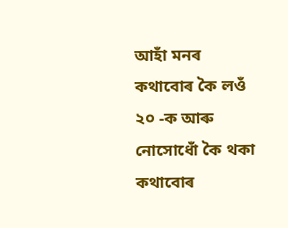আহাঁ মনৰ কথাবোৰ কৈ লওঁ ২০ -ক আৰু নোসোধোঁ কৈ থকা কথাবোৰ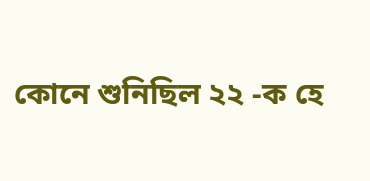কোনে শুনিছিল ২২ -ক হে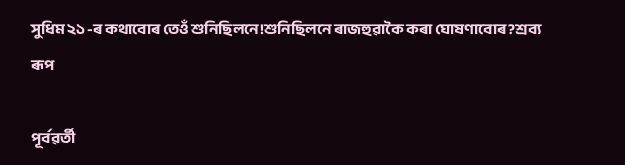সুধিম ২১ -ৰ কথাবোৰ তেওঁ শুনিছিলনে!শুনিছিলনে ৰাজহুৱাকৈ কৰা ঘোষণাবোৰ?শ্ৰব্য ৰূপ

পূৰ্বৱৰ্তী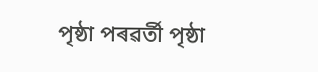পৃষ্ঠা পৰৱৰ্তী পৃষ্ঠা